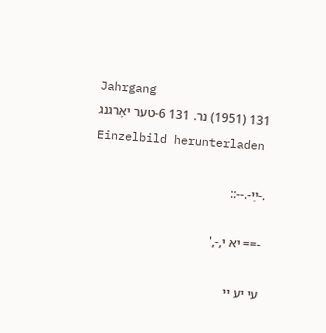Jahrgang
131 (1951) נר. 131 6-טער יאָרגנג
Einzelbild herunterladen

.-ײַ-.--::

-== יא י,-,'

עי יע יי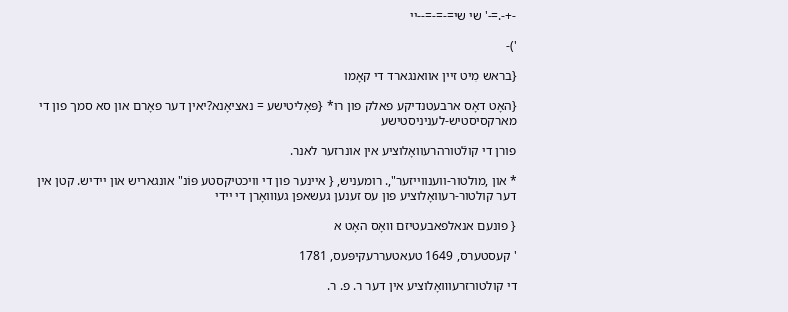-+-.=-' שי שי=-=-=--יי

')-

{בראש מִיט זיין אוואנגארד די קאָמו

{האָט דאָס ארבעטנדיקע פאלק פון רו* {פּאָליטישע = נאציאָנא?יאין דער פאָרם און סא סמך פון די מארקסיסטיש-לעניניסטישע

פורן די קולֿטורהרעוואָלוציע אין אונרזער לאנר.

* און ,מולטור-ווענווייזער",. רומעניש, { איינער פון די וויכטיקסטע פּוֹנ" אונגאריש און יידיש. קטן אין דער קולטור-רעוואָלוציע פון עס זענען געשאפן געװואָרן די יידי

{ פונעם אנאלפאבעטיזם װאָס האָט א

' קעסטערס, 1649 טעאטעררעקיפּעס, 1781

די קולטורזרעוװאָלוציע אין דער ר. פ. ר.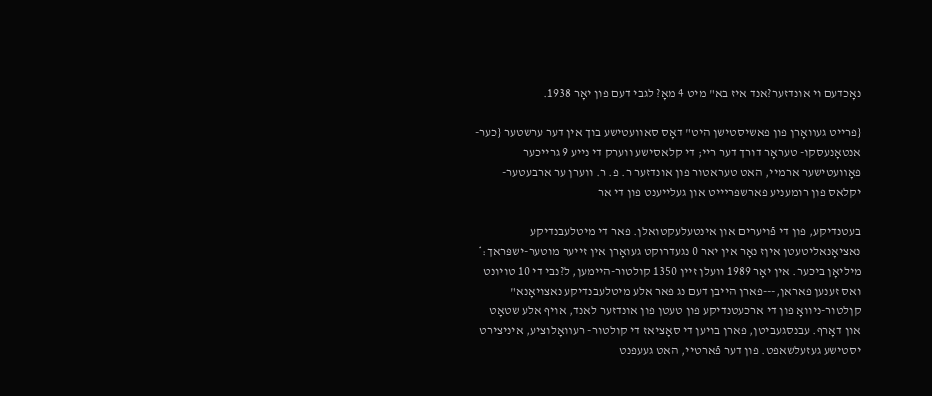נאָכדעם וי אונדזער?אנד איז בא" מיט 4 מאָ? לגבי דעם פון יאָר 1938.

{פרייט געװאָרן פון פאשיסטישן היט" דאָס סאוועטישע בוך אין דער ערשטער {כער-אנטאָנעסקו- טעראָר דורך דער ריי; די קלאסישע ווערק די נייע 9 גרייכער פאָװעטישער ארמיי, האט טעראטור פון אונדזער ר. פ. ר. ווערן ער ארבעטער-יקלאס פון רומעניע פארשפּרײיט און געלייענט פון די אר

בעטנדיקע, פון די פֿויערים און אינטעלעקטואלן. פאר די מיטלעבנדיקע נאציאָנאליטעטן איןז נאָר אין יאר 0 נגעדרוקט געואָרן אין זייער מוטער-ישפּראך:* מיליאָן ביכער. אין יאָר 1989 וועלן זיין 1350 קולטור-היימען, ל?נבי די 10 טויונט ואס זענען פאראן,---פארן הייבן דעם נג פאר אלע מיטלעבנדיקע נאצויאָנא" קןלטור-ניוואָ פון די ארכעטנדיקע פון טעטן פון אונדזער לאנד, אויף אלע שטאָט און דאָרף. עבנסגעביטן, פארן בויען די סאָציאז די קולטור- רעװאָלוציע, איניצירט יסטישע געזעלשאפט. פון דער פֿארטיי, האט געעפנט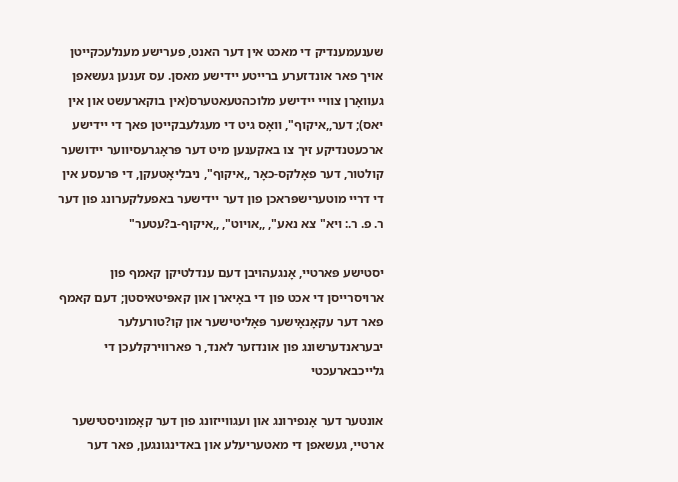שענעמענדיק די מאכט אין דער האנט, פערישע מענלעכקייטן אויך פאר אונדזערע ברייטע יידישע מאסן. עס זענען געשאפן געוואָרן צוויי יידישע מלוכהטעאטערס(אין בוקארעשט און אין יאס); דער,,איקוף", וואָס גיט די מעגלעבקייטן פאך די יידישע ארכעטנדיקע זיך צו באקענען מיט דער פּראָגרעסיווער יידושער קולטור, דער פאָלקס-כאָר ,,איקוף", ניבליאָטעקן, די פּרעסע אין די דריי מוטערישפּראכן פון דער יידישער באפעלקערונג פון דער ר. פ. ר.: ויא" צא נאע", ,,אויוט", ,,איקוף-ב?עטער"

יסטישע פּארטיי, אָנגעהויבן דעם ענדלטיקן קאמף פון ארויסרייסן די אכט פון די באָיארן און קאפּיטאיסטן; דעם קאמף פאר דער עקאָנאָישער פּאָליטישער און קו?טורעלער יבעראנדערשונג פון אונדזער לאנד, ר פארווירקלעכן די גלייכבארעכטי

אונטער דער אָנפירונג און ועגווייזונג פון דער קאָמוניסטישער ארטיי, געשאפן די מאטעריעלע און באדינגונגען, פאר דער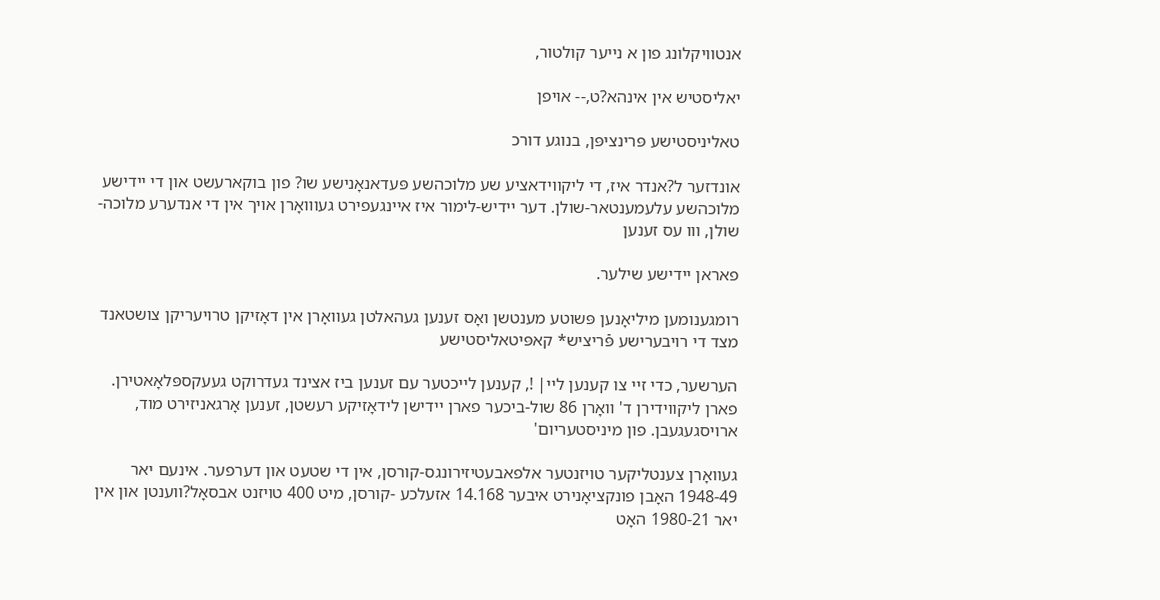אנטוויקלונג פון א נייער קולטור,

יאליסטיש אין אינהא?ט,-- אויפן

טאליניסטישע פּרינציפּן, בנוגע דורכ

אונדזער ל?אנדר איז, די ליקווידאציע שע מלוכהשע פּעדאנאָנישע שו? פון בוקארעשט און די יידישע מלוכהשע עלעמענטאר-שולן. דער יידיש-לימור איז איינגעפירט געוװאָרן אויך אין די אנדערע מלוכה-שולן, ווו עס זענען

פאראן יידישע שילער.

רומגענומען מיליאָנען פּשוטע מענטשן ואָס זענען געהאלטן געוואָרן אין דאָזיקן טרויעריקן צושטאנד מצד די רויבערישע פּֿריציש* קאפּיטאליסטישע

הערשער, כדי זיי צו קענען ליי| !, קענען לייכטער עם זענען ביז אצינד געדרוקט געעקספּלאָאטירן. פארן ליקווידירן ד' װאָרן 86 שול-ביכער פארן יידישן לידאָזיקע רעשטן, זענען אָרגאניזירט מוד, ארויסגעגעבן. פון מיניסטעריום'

געװאָרן צענטליקער טויזנטער אלפאבעטיזירונגס-קורסן, אין די שטעט און דערפער. אינעם יאר 1948-49 האָבן פונקציאָנירט איבער 14.168 אזעלכע -קורסן, מיט 400 טויזנט אבסאָל?ווענטן און אין יאר 1980-21 האָט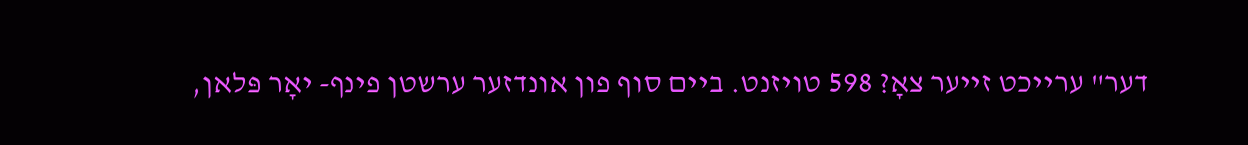דער" ערייכט זייער צאָ? 598 טויזנט. ביים סוף פון אונדזער ערשטן פינף- יאָר פּלאן,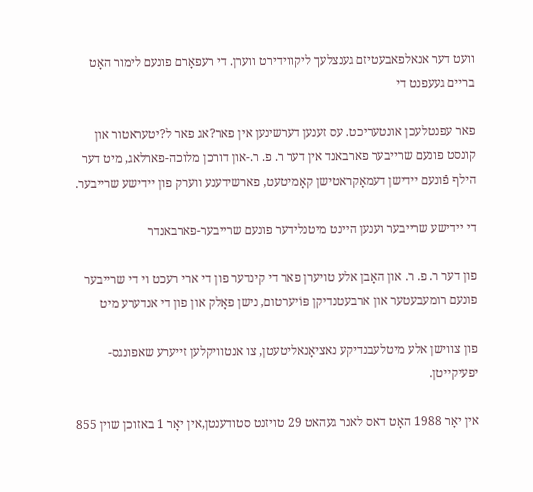וועט דער אנאלפאבעטיזם גענצלעך ליקווידירט ווערן. די רעפאָרם פונעם לימור האָט בריים געעפנט די

פאר עפנטלעכן אונטעריכט. עס זענען דערשינען אין פאר?אג פאר ל?יטעראטור און קונסט פונעם שרייבער פארבאנד אין דער ר. פ. ר.-און דורכן מלוכה-פארלאג, מיט דער הילף פֿונעם יידישן דעמאָקראטישן קאָמיטעט, פארשידענע ווערק פון יידישע שרייבער.

די יידישע שרייבער וענען היינט מיטנלידער פונעם שרייבער-פארבאנדר

פון דער ר. פ. ר. און האָבן אלע טויערן פאר די קינדער פון די ארי רעכט וי די שרייבער פונעם רומעבעטער און ארבעטנדיקן פּוֹיערטום, נישן פאָלק און פון די אנדערע מיט

פון צווישן אלע מיטלעבנדיקע נאציאָנאליטעטן, צו אנטוויקלען זייערע שאפונגס-יפעיקייטן.

אין יאָר 1988 האָט דאס לאנר געהאט 29 טויזנט סטודענטן,אין יאָר 1 באזוכן שוין 855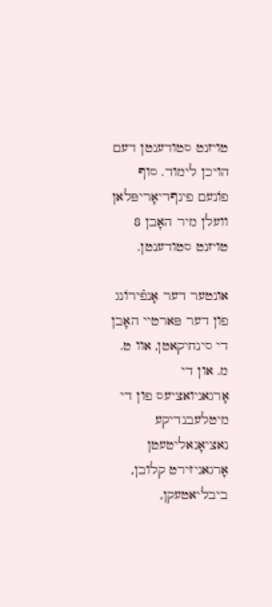טויזנט סטודענטן דעם הויכן לימוד. סוף פוֹנעם פינףדיאָריפּלאן וועלן מיר האָבן 8 טויזנט סטודענטן.

אונטער דער אָנפֿירוֹנג פון דער פּארטיי האָבן די סינחיקאטן, אוו ט. מ. און די אָרגאניואציעס פון די מיטלעבנדיקע נאציאָנאליטעטן אָרגאניזירט קלובן, ביבליאטעקן,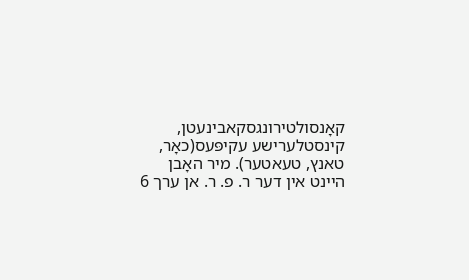קאָנסולטירונגסקאבינעטן, קינסטלערישע עקיפּעס(כאָר, טאנץ, טעאטער). מיר האָבן היינט אין דער ר. פ. ר. אן ערך 6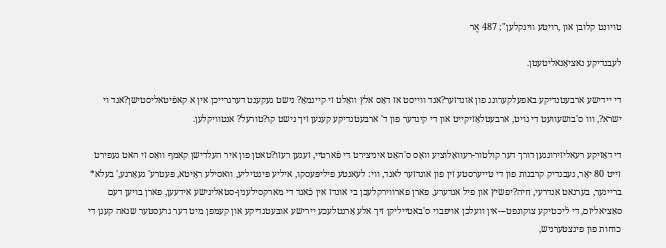טויונט קלובן און ,רויטע ווינקלען"; 487 אֶר

לעבנדיקע נאציאָנאליטעטן.

די יידישע ארבעטנדיקע באפעלקערונג פון אונדזער?אנד ווייסט אז דאָס אלץ װאָלט זי קיינמאָ? נישט געקענט דערגרייכן אין א קאפֿיטאליסטישן?אנד וי ישרא?, ווו ס'בושעוועט די נויט, ארבעטלאָזיקייט און די קינדער פון ד' ארבעטנדיקע קענען זיך נישט קו?טורעל? אנטוויקלען.

די דאָזיקע רעאליזירונגען דורך דער קולטור-רעוואָלוציע װאָס ס'האָט איניצירט די פֿארטיי, זענען רעזו?טאטן פון איר העלדישן קאמף וואָס זי האט געפירט זייט 80 יאָר, געבנדיק קרבנות פון די טייערסטע זין פון אונדזער לאנד, ווי: לעאנטע פיליפּעסקו, איליע פּינטיליע, וואסילע ראָיטא, פּעטרע' געאָרגע,' בעלא* בריינער, בערנאט אנדרעי, חיה?יפשיץ און פיל אנדערע, פארן פארווירקלעכן בי אונדז אין כֿאנד די מארקסילענין-סטאלינישע אידעען, פארן בויען דעם סאַציאליזם, די לֿיכטיקע צוקונפט---אין וועלכן אויפבוי ס'באטייליקן זיך אלע אָרנטלעכע יירישע אובעטנדיקע און קעמפן מיט דער גרעסטער שנאה קעגן די כוחות פון פינצטערניש,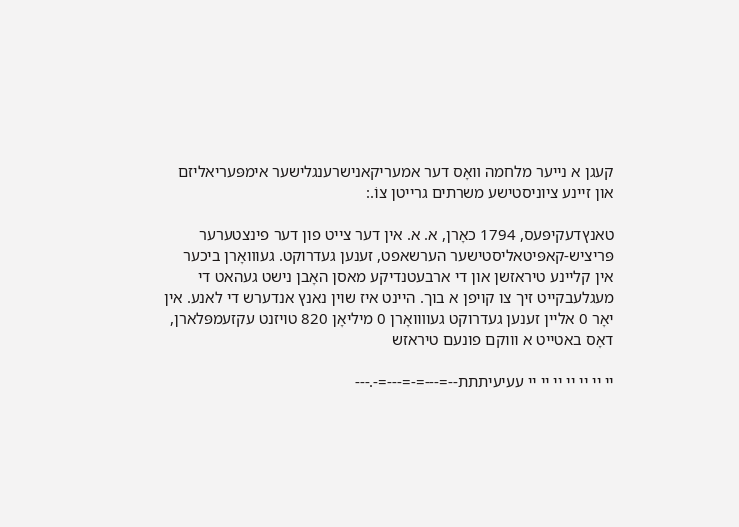קעגן א נייער מלחמה װאָס דער אמעריקאנישרענגלישער אימפּעריאליזם און זיינע ציוניסטישע משרתים גרייטן צוֹ.:

טאנץדעקיפּעס, 1794 כאָרן, א. א. אין דער צייט פון דער פינצטערער פּריציש-קאפּיטאליסטישער הערשאפט, זענען געדרוקט. געוװאָרן ביכער אין קליינע טיראזשן און די ארבעטנדיקע מאסן האָבן נישט געהאט די מעגלעבקייט זיך צו קויפן א בוך. היינט איז שוין נאנץ אנדערש די לאנע. אין יאָר 0 אליין זענען געדרוקט געוװואָרן 0 מיליאָן 820 טויזנט עקזעמפּלארן, דאָס באטייט א וווקם פונעם טיראזש

יי יי יי יי יי יי יי עעיעיתתת--=---=-=---=-.---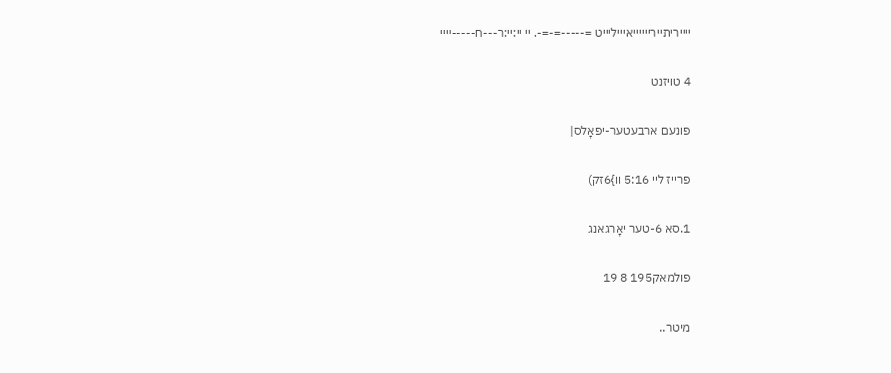ייייריתיירייייייאיייליייט =-----=-=-. יי יי:יי:ר---ח-----ײיי

4 טויזנט

פונעם ארבעטער-יפאָלס|

פרייז ליי 5:16 וו}6זק)

1.סא 6-טער יאָרגאנג

פולמאק195 8 19

מיטר..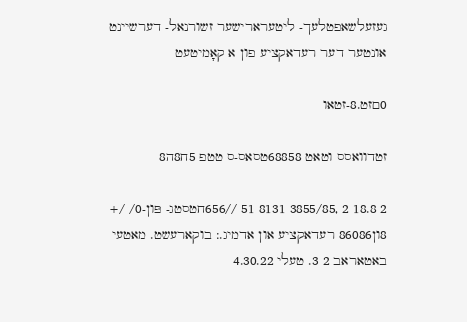געזעלשאפטלעך- ליטערארישער זשורנאל- דערשיינט אונטער דער רעדאקציע פון א קאָמיטעט

0םזט.8-זטאו

זטדוואסס וטאט 68858טסאס-ס טטפ 5ח8ה8

2 18.8 2 ,3855/85 8131 51 //656חטסטג- פּון-0/ /+ 8ון86086 רעדאקציע און אדמיג.: בוקארעשט. מאטעי באטאראב 2 3. טעלי 4.30.22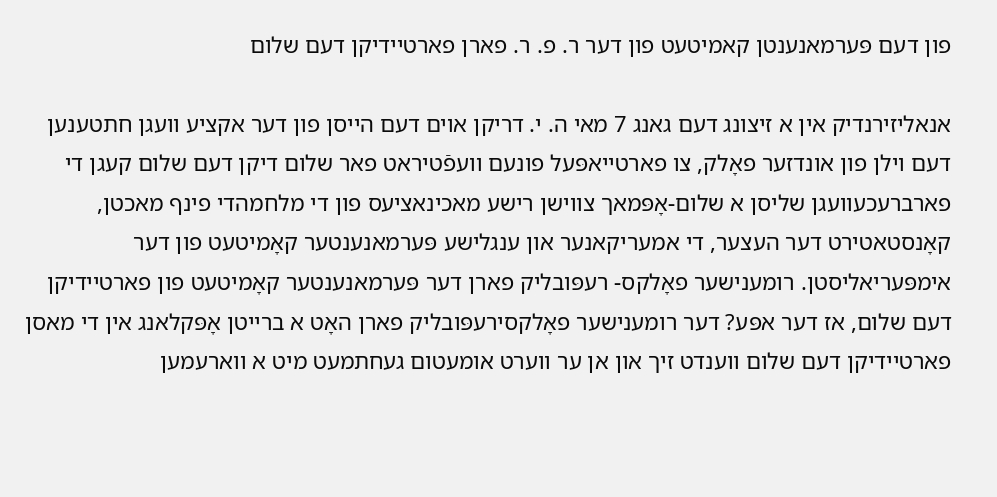פון דעם פּערמאנענטן קאמיטעט פון דער ר. פ. ר. פארן פארטיידיקן דעם שלום

אנאליזירנדיק אין א זיצונג דעם גאנג 7 מאי ה. י. דריקן אוים דעם הייסן פון דער אקציע וועגן חתטענען דעם וילן פון אונדזער פאָלק, צו פארטייאפּעל פונעם וועפֿטיראט פאר שלום דיקן דעם שלום קעגן די פארברעכעוועגן שליסן א שלום-אָפּמאך צווישן רישע מאכינאציעס פון די מלחמהדי פינף מאכטן, קאָנסטאטירט דער העצער, די אמעריקאנער און ענגלישע פּערמאנענטער קאָמיטעט פון דער אימפּעריאליסטן. רומענישער פאָלקס- רעפּובליק פארן דער פּערמאנענטער קאָמיטעט פון פארטיידיקן דעם שלום, אז דער אפּע? דער רומענישער פאָלקסירעפּובליק פארן האָט א ברייטן אָפּקלאנג אין די מאסן פארטיידיקן דעם שלום ווענדט זיך און אן ער ווערט אומעטום געחתמעט מיט א ווארעמען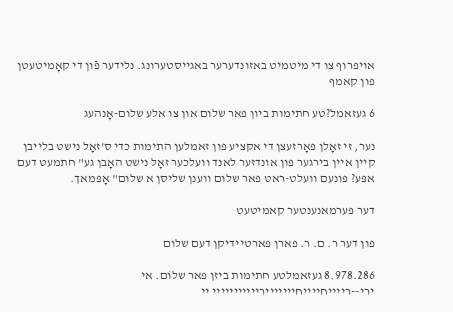אויפרוף צו די מיטמיט באזונדערער באגייסטערונג. נלידער פֿון די קאָמיטעטן פון קאמף

6 געזאמל?טע חתימות ביון פאר שלום און צו אלע שלום-אָנהעג

נער, זי זאָלן פאָרזעצן די אקציע פון זאמלען התימות כדי ס'זאָל נישט בלייבן קיין איין בירגער פון אונדזער לאנד וועלכער זאָל נישט האָבן גע" חתמעט דעם אפּע? פונעם וועלט-ראט פאר שלום ווענן שליסן א שלום" אָפּמאך.

דער פּערמאנענטער קאמיטעט

פון דער ר. ם. ר. פארן פארטיידיקן דעם שלום

8.978.286 געזאמלטע חתימות ביזן פאר שלוֹם. אי ירי--רייייחייייחייייייירייייייייייי יי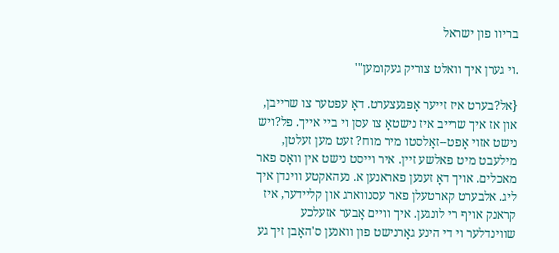בריוו פון ישראל

.וי גערן איך וואלט צוריק געקומען"'

{אל?בערט איז זייער אָפּגעצערט. דאָ עפטער צו שרייבן, און אז איך שרייב איז נישטאָ צו עסן וי ביי אייך. פל?ויש נישט אזוי אָפט--זאָלסטו מיר מוח? זעט מען זעלטן, מילעבט מיט פאלשע זיין. איר וייסט נישט אין װאָס פאר מאכלים. אויך דאָ זענען פאראנען א. נעהאקטע ווינדן איך ליג. אלבערט קארטעלן פאר עסנווארג און קליידער, איז קראנק אויף רי לונגען. איך וויים אָבער אזעלכע שווינדלער וי די הינע גאָרנישט פון וואנען ס'האָבן זיך גע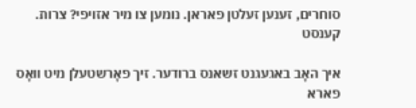סוחרים, זענען זעלטן פאראן. נומען צו מיר אזויפי? צרות. קענסט

איך האָב באגעגנט זשאנס ברודער. זיך פאָרשטעלן מיט װאָס פארא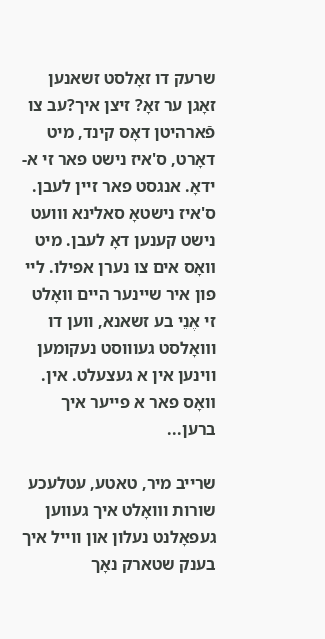שרעק דו זאָלסט זשאנען זאָגן ער זאָ? זיצן איך?עב צו פֿארהיטן דאָס קינד, מיט דאָרט, ס'איז נישט פאר זי א-ידאָ. אנגסט פאר זיין לעבן. ס'איז נישטאָ סאלינא װועט נישט קענען דאָ לעבן. מיט װאָס אים צו נערן אפילו. ליי פון איר שיינער היים װאָלט זי אֶנֵי בע זשאנא, ווען דו וװאָלסט געוווסט נעקומען ווינען אין א געצעלט. אין. װאָס פאר א פייער איך ברען...

שרייב מיר, טאטע, עטלעכע שורות וװאָלט איך געווען געפאָלנט נעלון און ווייל איך בענק שטארק נאָך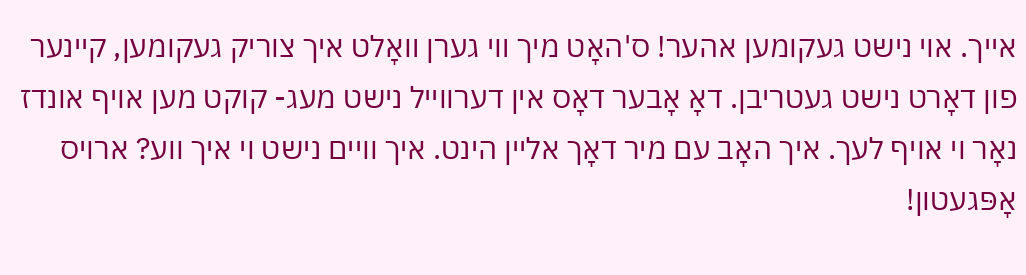אייך. אוי נישט געקומען אהער! ס'האָט מיך װי גערן װאָלט איך צוריק געקומען, קיינער פון דאָרט נישט געטריבן. דאָ אָבער דאָס אין דערווייל נישט מעג- קוקט מען אויף אונדז נאָר וי אויף לעך. איך האָב עם מיר דאָך אליין הינט. איך וויים נישט וי איך ווע? ארויס אָפּגעטון!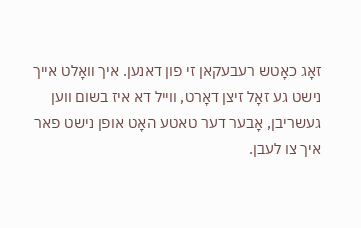זאָג כאָטש רעבעקאן זי פון דאנען. איך װאָלט אייך נישט גע זאָל זיצן דאָרט, ווייל דא איז בשום ווען געשריבן, אָבער דער טאטע האָט אופן נישט פאר איך צו לעבן.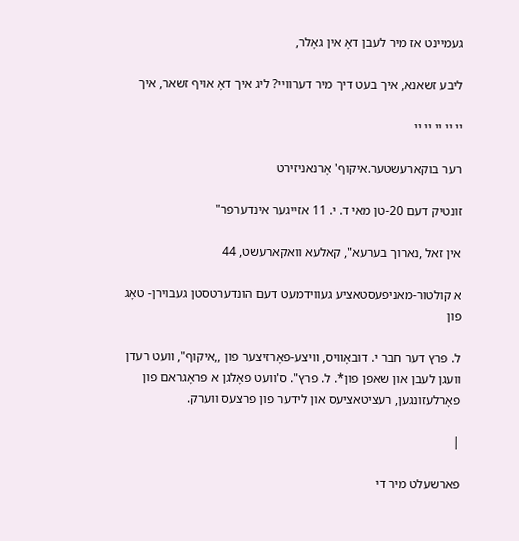געמיינט אז מיר לעבן דאָ אין גאָלר,

ליבע זשאנא, איך בעט דיך מיר דערוויי? ליג איך דאָ אויף זשאר, איך

יי יי יי יי יי

רער בוקארעשטער.איקוף' אָרנאניזירט

זונטיק דעם 20-טן מאי ד. י. 11 אזייגער אינדערפר"

אין זאל ,נארוך בערעא", קאלעא וואקארעשט, 44

א קולטור-מאניפעסטאציע געווידמעט דעם הונדערטסטן געבוירן- טאָג פון

ל. פּרץ דער חבר י. דובאָװיס, װיצע-פאָרזיצער פון ,,איקוף", װעט רעדן וועגן לעבן און שאפן פון*. ל. פרץ". ס'וועט פאָלגן א פּראָגראם פון פאָרלעזונגען, רעציטאציעס און לידער פון פרצעס ווערק.

|

פארשעלט מיר די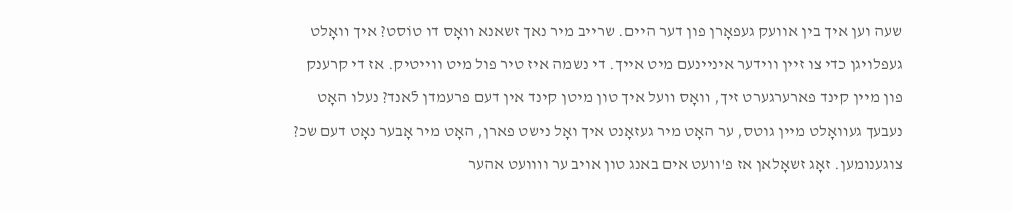שעה וען איך בין אוועק געפאָרן פון דער היים. שרייב מיר נאך זשאנא װאָס דו טוֹסט? איך װאָלט געפלויגן כדי צו זיין ווידער איניינעם מיט אייך. די נשמה איז טיר פול מיט ווייטיק. אז די קרענק פון מיין קינד פארערגערט זיך, װאָס װעל איך טון מיטן קינד אין דעם פרעמדן לֿאנד? נעלו האָט נעבעך געװאָלט מיין גוטס, ער האָט מיר געזאָנט איך ואָל נישט פארן, האָט מיר אָבער נאָט דעם שכ? צוגענומען. זאָג זשאָלאן אז פ'וועט אים באנג טון אויב ער וװועט אהער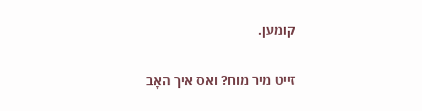קומען.

זייט מיר מוח? ואס איך האָב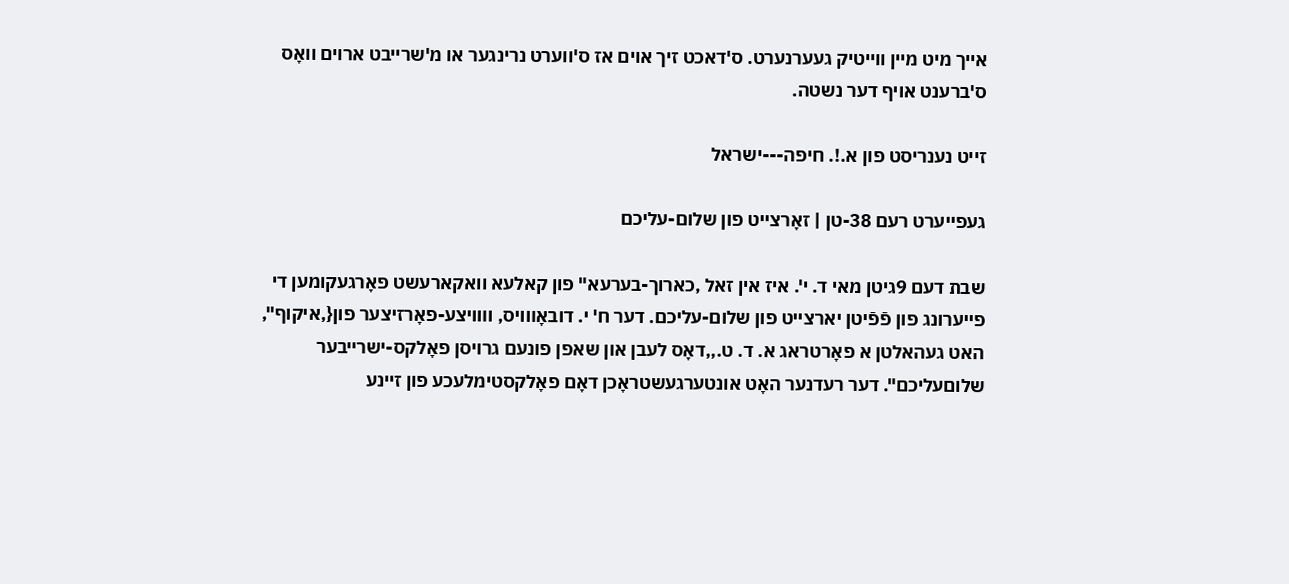אייך מיט מיין ווייטיק געערנערט. ס'דאכט זיך אוים אז ס'ווערט נרינגער או מ'שרייבט ארוים וואָס ס'ברענט אויף דער נשטה.

זייט נענריסט פון א.!. חיפה---ישראל

געפייערט רעם 38-טן | זאָרצייט פון שלום-עליכם

שבת דעם 9גיטן מאי ד. י'. איז אין זאל ,כארוך-בערעא" פון קאלעא וואקארעשט פאָרגעקומען די פייערונג פון פֿפֿיטן יארצייט פון שלום-עליכם. דער ח' י. דובאָװויס, וװויצע-פאָרזיצער פון{,איקוף", האט געהאלטן א פאָרטראג א. ד. ט.,,דאָס לעבן און שאפן פונעם גרויסן פאָלקס-ישרייבער שלוםעליכם". דער רעדנער האָט אונטערגעשטראָכן דאָם פאָלקסטימלעכע פון זיינע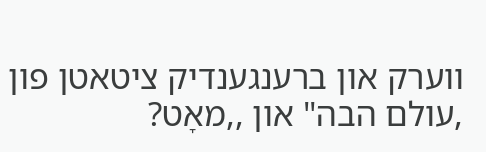ווערק און ברענגענדיק ציטאטן פון ,עולם הבה" און ,,מאָט?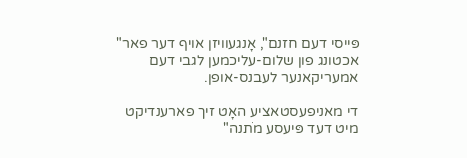פּייסי דעם חזנם", אָנגעוויזן אויף דער פאר" אכטונג פון שלום-עליכמען לגבי דעם אמעריקאנער לעבנס-אופן.

די מאניפעסטאציע האָט זיך פארענדיקט מיט דעד פּיעסע מֹתנה"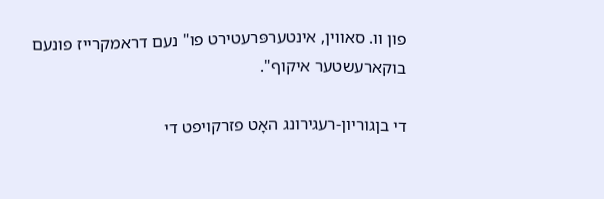פון וו. סאווין, אינטערפּרעטירט פו" נעם דראמקרייז פונעם בוקארעשטער איקוף".

די בןגוריון-רעגירונג האָט פזרקויפט די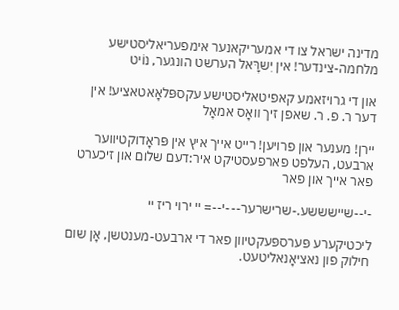מדינה ישראל צו די אמעריקאנער אימפעריאליסטישע מלחמה-צינדער! אין יִשרָּאל הערשט הונגער, נוֹיט

און די גרויזאמע קאפיטאליסטישע עקספּלאָאטאציע! אין דער ר. פ. ר. שאפן זיך װאָס אמאָל

יירן! מענער און פרויען! רייט אייך איץ אין פּראָדוקטיווער ארבעט, העלפט פארפעסטיקט איר:דעם שלום און זיכערט פאר אייך און פאר

-י--שיישששע.-שרישרער---י--= יי ירוי ריז יי

ליכטיקערע פּערספּעקטיוון פאר די ארבעט-מענטשן, אָן שום חילוק פון נאציאָנאליטעט.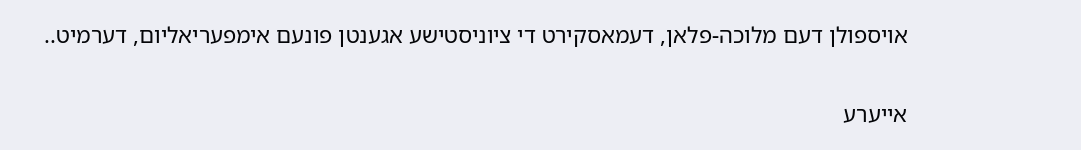אויספולן דעם מלוכה-פלאן, דעמאסקירט די ציוניסטישע אגענטן פונעם אימפעריאליום, דערמיט..

אייערע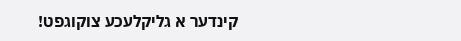קינדער א גליקלעכע צוקוגפט!